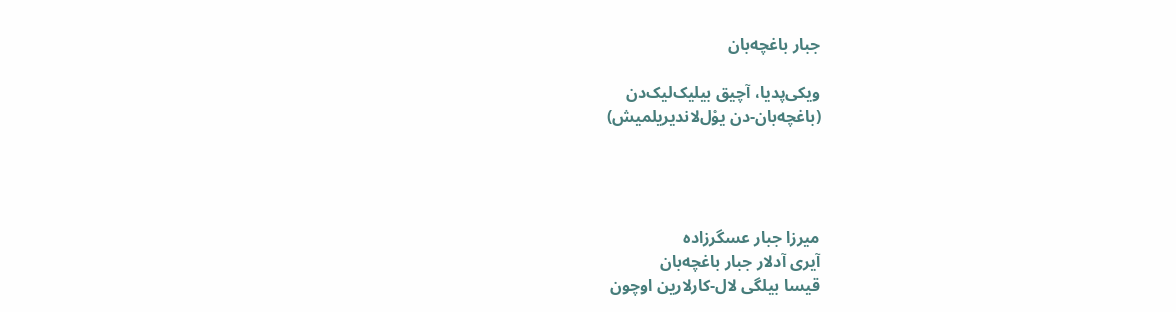جبار باغچه‌بان

ویکی‌پدیا، آچیق بیلیک‌لیک‌دن
(باغچه‌بان-دن يوْل‌لاندیریلمیش)




میرزا جبار عسگرزاده
آیری آدلار جبار باغچه‌بان
قیسا بیلگی لال-کارلارین اوچون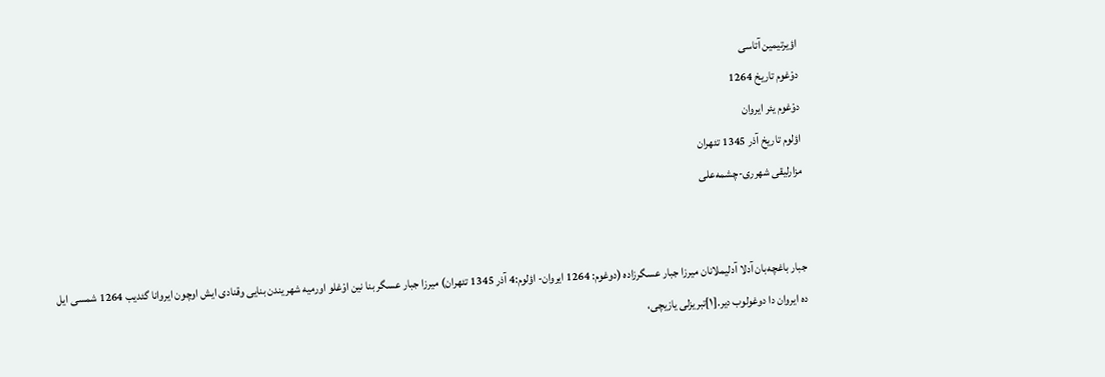اؤیرتیمین آتاسی
دوْغوم تاریخ 1264
دوْغوم یئر ایروان
اؤلوم تاریخ آذر 1345 تئهران
مزارلیقی شهرری-چشمه‌علی


جبار باغچه‌بان آدلا آدلیملانان میرزا جبار عسگرزاده (دوغوم: 1264 ایروان- اؤلوم:4 آذر 1345 تئهران) میرزا جبار عسگر بنا نین اوْغلو اورمیه شهریندن بنایی وقنادی ایش اوچون ایروانا گئدیب 1264 شمسی ایل ده ایروان دا دوغولوب دیر.[۱]تبریزلی یازیچی،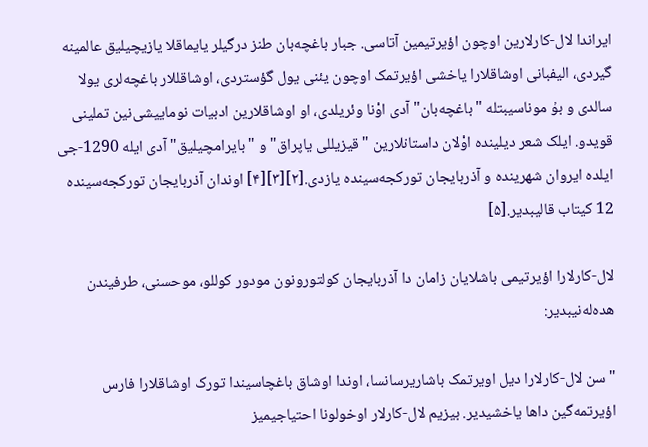ایراندا لال-کارلارین اوچون اؤیرتیمین آتاسی. جبار باغچه‌بان طنز درگیلر یایماقلا یازیچیلیق عالمینه گیردی، الیفبانی اوشاقلارا یاخشی اؤیرتمک اوچون یئنی یول گؤستردی، اوشاقللار باغچه‌لری یولا سالدی و بۇ موناسیبتله "باغچه‌بان" آدی اوْنا وئریلدی، او اوشاقلارین ادبیات نوماییشی‌نین تملینی قویدو. ایلک شعر دیلینده اوْلان داستانلارین "قیزیللی یاپراق" و "بایرامچیلیق" آدی ایله 1290-جی ایلده ایروان شهرینده و آذربایجان تورکجه‌سینده یازدی.[۲][۳][۴] اوندان آذربایجان تورکجه‌سینده 12 کیتاب قالیبدیر.[۵]

لال-کارلارا اؤیرتیمی باشلایان زامان دا آذربایجان کولتورونون مودور کوللو، موحسنی، طرفیندن هده‌له‌نیبدیر:

"سن لال-کارلارا دیل اویرتمک باشاریرسانسا، اوندا اوشاق باغچاسیندا تورک اوشاقلارا فارس اؤیرتمه‌گین داها یاخشیدیر. بیزیم لال-کارلار اوخولونا احتیاجیمیز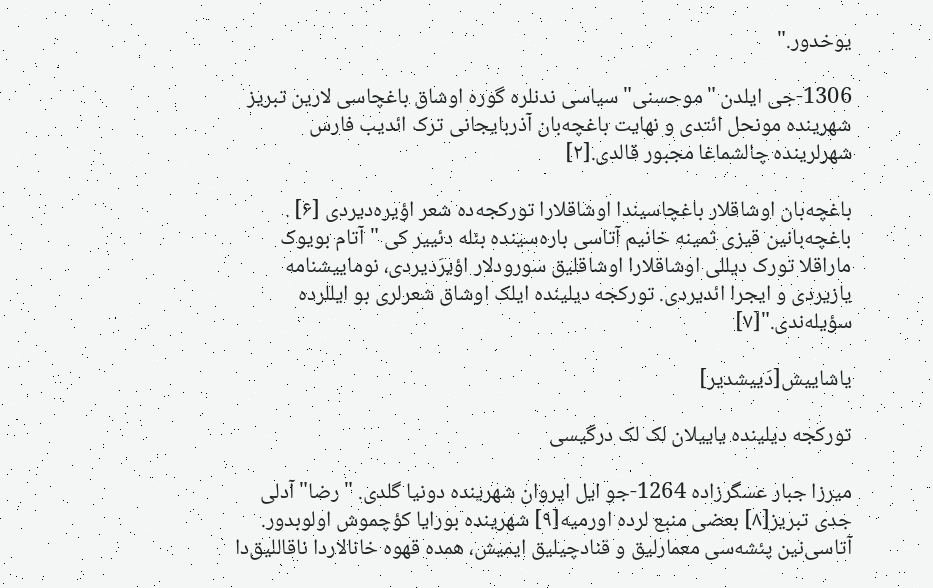یوخدور."

1306-جی ایلدن "موحسنی" سیاسی ندنلره گوره اوشاق باغچاسی لارین تبریز شهرینده مونحل ائتدی و نهایت باغچه‌بان آذربایجانی ترک ائدیب فارس شهرلرینده چالشماغا مجبور قالدی.[۲]

باغچه‌بان اوشاقلار باغچاسیندا اوشاقلارا تورکجه‌ده شعر اؤیره‌دیردی [۶] . باغچه‌بانین قیزی ثمینه خانیم آتاسی باره‌سینده بئله دئییر کی "آتام بویوک ماراقلا تورک دیللی اوشاقلارا اوشاقلیق سورودلار اؤیرَدیردی، نوماییشنامه یازیردی و ایجرا ائدیردی. تورکجه دیلینده ایلک اوشاق شعرلری بو ایللرده سؤیله‌ندی."[۷]

یاشاییش[دَییشدیر]

تورکجه دیلینده یاییلان لک لک درگیسی

میرزا جبار عسگرزاده 1264-جو ایل ایروان شهرینده دونیا گلدی. "رضا" آدلی جدی تبریز[۸] بعضی منبع لرده اورمیه[۹] شهرینده بورایا کؤچموش اولوبدور. آتاسی‌نین پئشه‌سی معمارلیق و قنادچیلیق ایمیش، همده قهوه خانالاردا ناقاللیق‌دا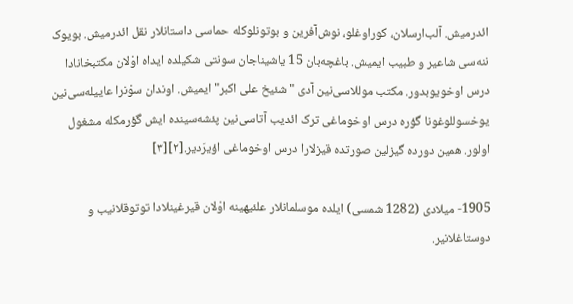ائدرمیش. آلب‌ارسلان، کوراوغلو، نوش‌آفرین و بوتونلوکله حماسی داستانلار نقل ائدرمیش. بویوک ننه‌سی شاعیر و طبیب ایمیش. باغچه‌بان 15 یاشیناجان سونتی شکیلده ایداه اوْلان مکتبخانادا درس اوخویوبدور. مکتب موللاسی‌نین آدی "شئیخ علی اکبر" ایمیش. اوندان سوْنرا عاییله‌سی‌نین یوخسوللوغونا گؤره درس اوخوماغی ترک ائدیب آتاسی‌نین پئشه‌سینده ایش گؤرمکله مشغول اولور. همین دورده گیزلین صورتده قیزلارا درس اوخوماغی اؤیرَدیر.[۲][۳]

1905- میلادی (1282 شمسی) ایلده موسلمانلار علئیهینه اوْلان قیرغینلادا توتوقلانیب و دوستاغلانیر.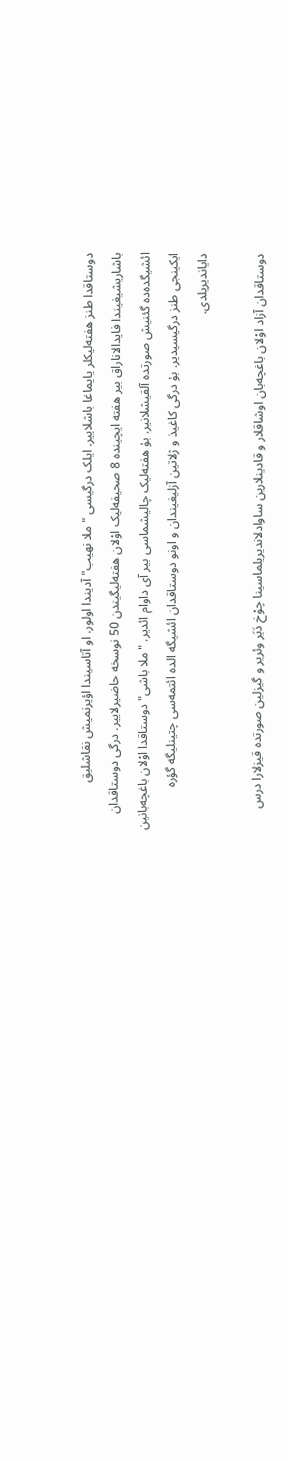دوستاقدا طنز هفته‌لیکلر یایماغا باشلاییر. ایلک درگیسی "ملا نهیب" آدیندا اولور. او آتاسیندا اؤیرنمیش نقاشلیق باشاریشیغیندا فایدالاناراق بیر هفته ایچینده 8 صحیفه‌لیک اوْلان هفته‌لیگیندن 50 نوسخه حاضیرلاییر. درگی دوستاقدان ائشیگده‌ده گئنیش صورتده آلقیشلانیر. بۇ هفته‌لیک چالیشماسی بیر آی داوام ائدیر. "ملا باشی" دوستاقدا اوْلان باغچه‌بانین ایکینجی طنز درگیسیدیر. بۇ درگی کاغیذ و ژلاتین آزلیغیندان و اونو دوستاقدان ائشیگه الده ائتمه‌سی چتینلیگه گؤره دایاندیریلدی.

دوستاقدان آزاد اوْلان باغچه‌بان اوشاقلار و قادینلارین ساوادلاندیریلماسینا چوْخ دَیَر وئریر و گیزلین صورتده قیزلارا درس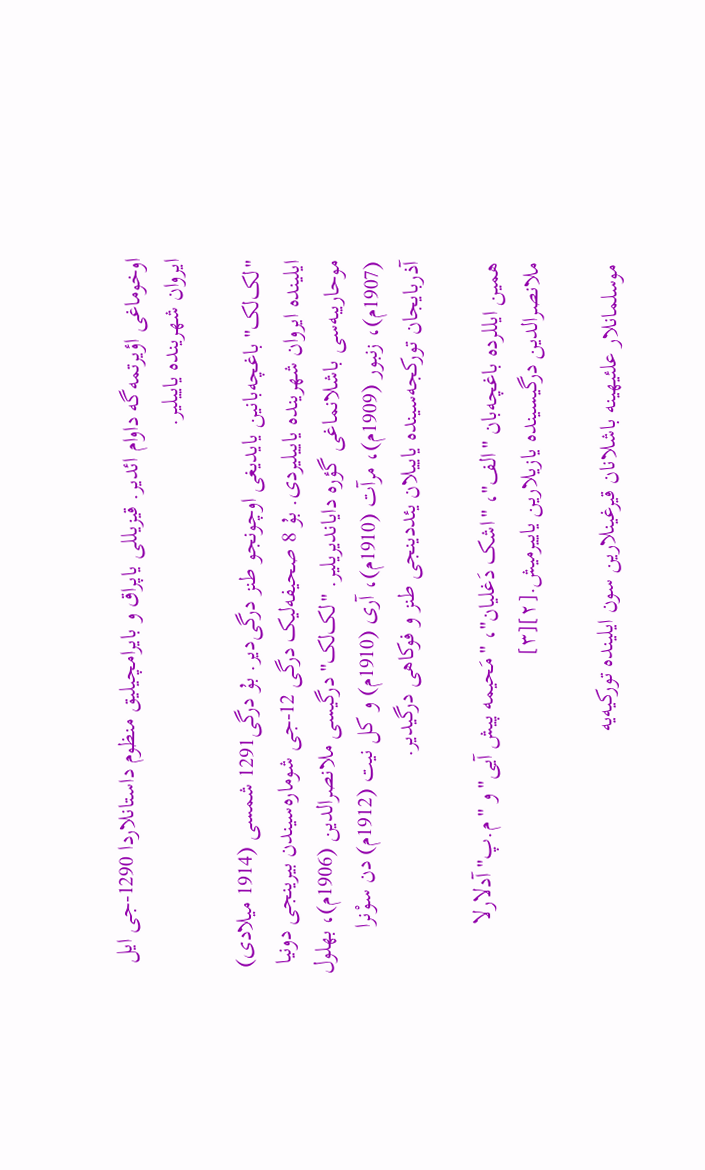اوخوماغی اؤیرتمه‌گه داوام ائدیر. قیزیللی یاپراق و بایرامچیلیق منظوم داستانلاردا 1290-جی ایل ایروان شهرینده یاییلیر.

"لک‌لک" باغچه‌بانین یایدیغی اوچونجو طنز درگی‌دیر. بۇ درگی1291 شمسی (1914 میلادی) ایلینده ایروان شهرینده یاییلیردی. بۇ 8 صحیفه‌لیک درگی 12-جی شوماره‌سیندن بیرینجی دونیا موحاریبه‌سی باشلانماغی گؤره دایاندیریلیر. "لک‌لک" درگیسی ملانصرالدین (1906م)، بهلول (1907م)، زنبور (1909م)، مرآت (1910م)، آری (1910م) و کل نیت (1912م) دن سوْنرا آذربایجان تورکجه‌سینده یاییلان یئددینجی طنز و فوکاهی درگیدیر.

همین ایللرده باغچه‌بان "الف"، "اشک دَغلیان"، "مَحیمه پیش آیی" و "م.پ" آدلارلا ملانصرالدین درگیسینده یازیلارین یاییرمیش.[۲][۳]

موسلمانلار علئیهینه باشلانان قیرغینلارین سون ایلینده تورکیه‌یه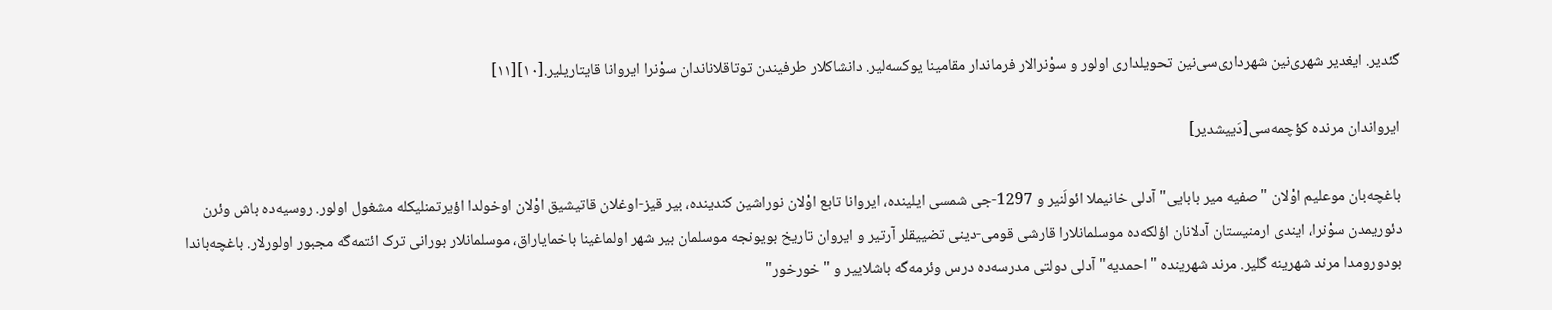گئدیر. ایغدیر شهری‌نین شهرداری‌سی‌نین تحویلداری اولور و سوْنرالار فرماندار مقامینا یوکسه‌لیر. دانشاکلار طرفیندن توتاقلاناندان سوْنرا ایروانا قایتاریلیر.[۱۰][۱۱]

ایرواندان مرنده کؤچمه‌سی[دَییشدیر]

باغچه‌بان موعلیم اوْلان "صفیه میر بابایی" آدلی خانیملا ائولَنیر و 1297-جی شمسی ایلینده، ایروانا تابع اوْلان نوراشین کندینده، بیر قیز-اوغلان قاتیشیق اوْلان اوخولدا اؤیرتمنلیکله مشغول اولور. روسیه‌ده باش وئرن دئوریمدن سوْنرا، ایندی ارمنیستان آدلانان اؤلکه‌ده موسلمانلارا قارشی قومی-دینی تضییقلر آرتیر و ایروان تاریخ بویونجه موسلمان بیر شهر اولماغینا باخمایاراق، موسلمانلار بورانی ترک ائتمه‌گه مجبور اولورلار. باغچه‌باندا بودورومدا مرند شهرینه گلیر. مرند شهرینده "احمدیه" آدلی دولتی مدرسه‌ده درس وئرمه‌گه باشلاییر و "خورخور"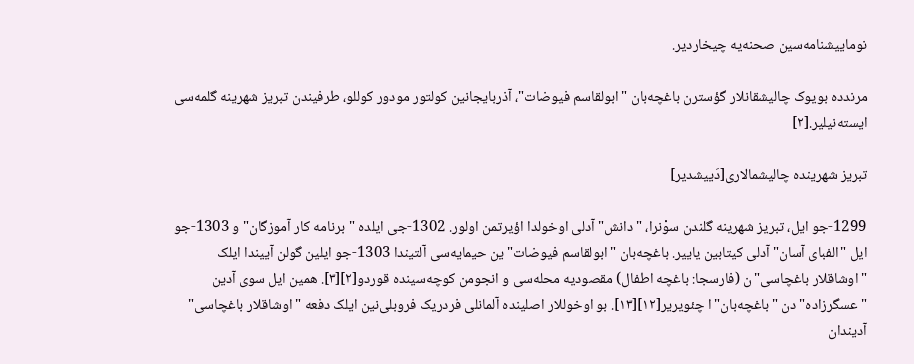نوماییشنامه‌سین صحنه‌یه چیخاردیر.

مرندده بویوک چالیشقانلار گؤسترن باغچه‌بان "ابولقاسم فیوضات"، آذربایجانین کولتور مودور کوللو، طرفیندن تبریز شهرینه گلمه‌سی ایسته‌نیلیر.[۲]

تبریز شهرینده چالیشمالاری[دَییشدیر]

1299-جو ایل، تبریز شهرینه گلندن سوْنرا، "دانش" آدلی اوخولدا اؤیرتمن اولور. 1302-جی ایلده "برنامه کار آموزگان" و 1303-جو ایل "الفبای آسان" آدلی کیتابین یاییر. باغچه‌بان "ابولقاسم فیوضات"ین حیمایه‌سی آلتیندا 1303-جو ایلین گولن آییندا ایلک "اوشاقلار باغچاسی"ن (فارسجا: باغچه اطفال) مقصودیه محله‌سی و انجومن کوچه‌سینده قوردو[۲][۳]. همین ایل سوی آدین "عسگرزاده"دن "باغچه‌بان"ا چئویریر[۱۲][۱۳]. بو اوخوللار اصلینده آلمانلی فردریک فروبلی‌نین ایلک دفعه "اوشاقلار باغچاسی" آدیندان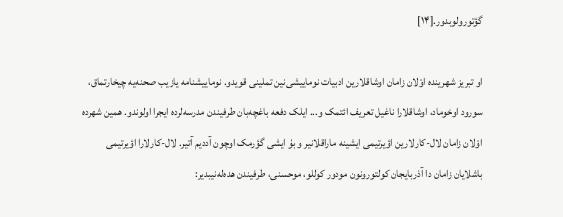گؤتورولوبدور.[۱۴]

او تبریز شهرینده اوْلان زامان اوشاقلارین ادبیات نوماییشی‌نین تملینی قویدو. نوماییشنامه یازیب صحنه‌یه چیخارتماق، سورود اوخوماد، اوشاقلارا ناغیل تعریف ائتمک و... ایلک دفعه باغچه‌بان طرفیندن مدرسه‌لرده ایجرا اولوندو. همین شهرده اوْلان زامان لال-کارلارین اؤیرتیمی ایشینه ماراقلانیر و بۇ ایشی گؤرمک اوچون آددیم آتیر. لال-کارلارا اؤیرتیمی باشلایان زامان دا آذربایجان کولتورونون مودور کوللو، موحسنی، طرفیندن هده‌له‌نیبدیر: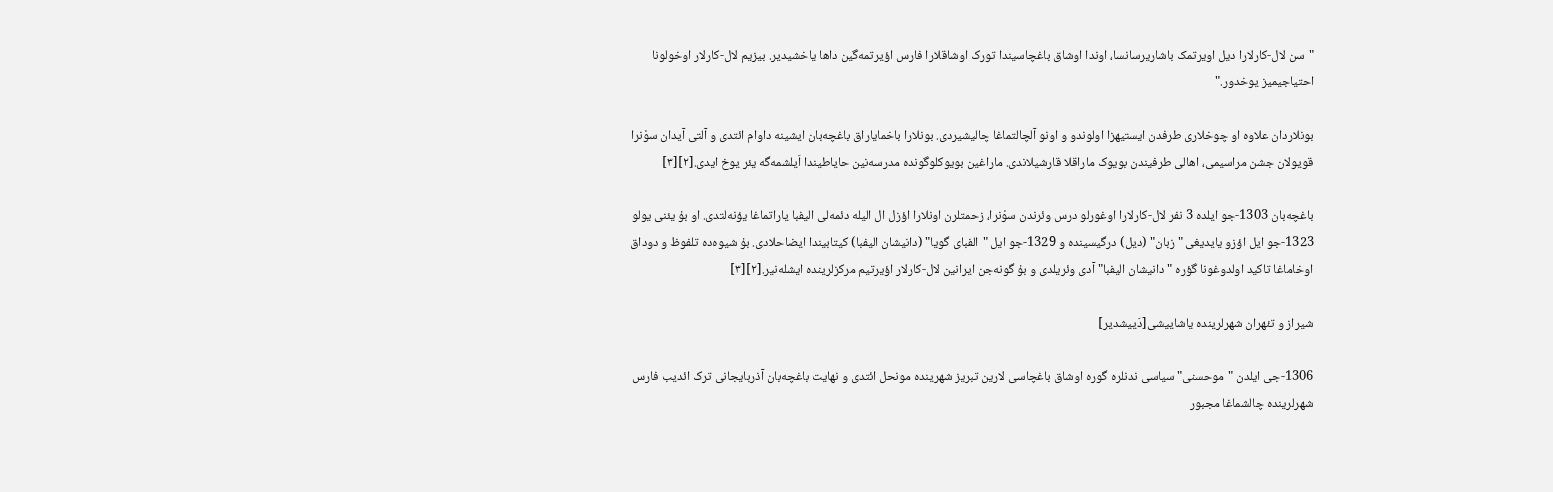"سن لال-کارلارا دیل اویرتمک باشاریرسانسا، اوندا اوشاق باغچاسیندا تورک اوشاقلارا فارس اؤیرتمه‌گین داها یاخشیدیر. بیزیم لال-کارلار اوخولونا احتیاجیمیز یوخدور."

بونلاردان علاوه او چوخلاری طرفدن ایستیهزا اولوندو و اونو آلچالتماغا چالیشیردی. بونلارا باخمایاراق باغچه‌بان ایشینه داوام ائتدی و آلتی آیدان سوْنرا قویولان جشن مراسیمی، اهالی طرفیندن بویوک ماراقلا قارشیلاندی. ماراغین بویوکلوگونده مدرسه‌نین حایاطیندا اَیلشمه‌گه یئر یوخ ایدی.[۲][۳]

باغچه‌بان 1303-جو ایلده 3 نفر لال-کارلارا اوغورلو درس وئرندن سوْنرا، زحمتلرن اونلارا اؤزل ال الیله دئمه‌لی الیفبا یاراتماغا یؤنه‌لتدی. او بۇ یئنی یولو 1323-جو ایل اؤزو یایدیغی "زبان" (دیل) درگیسینده و 1329-جو ایل "الفبای گویا" (دانیشان الیفبا) کیتابیندا ایضاحلادی. بۇ شیوه‌ده تلفوظ و دوداق اوخاماغا تاکید اولدوغونا گؤره "دانیشان الیفبا" آدی وئریلدی و بۇ گونه‌جن ایرانین لال-کارلار اؤیرتیم مرکزلرینده ایشله‌نیر.[۲][۳]

شیراز و تئهران شهرلرینده یاشاییشی[دَییشدیر]

1306-جی ایلدن "موحسنی" سیاسی ندنلره گوره اوشاق باغچاسی لارین تبریز شهرینده مونحل ائتدی و نهایت باغچه‌بان آذربایجانی ترک ائدیب فارس شهرلرینده چالشماغا مجبور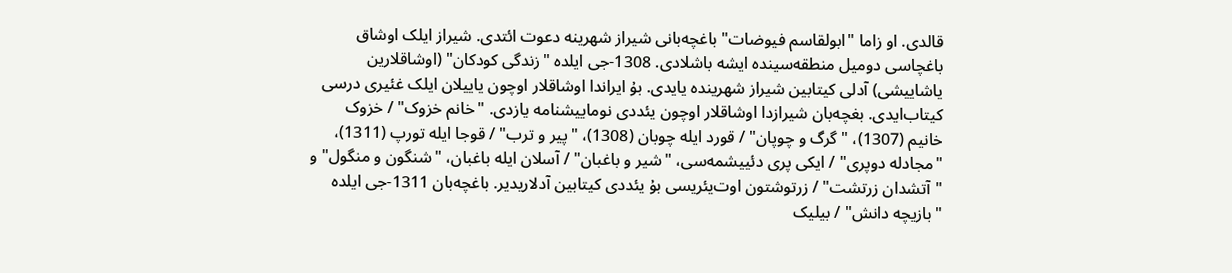قالدی. او زاما "ابولقاسم فیوضات" باغچه‌بانی شیراز شهرینه دعوت ائتدی. شیراز ایلک اوشاق باغچاسی دومیل منطقه‌سینده ایشه باشلادی. 1308-جی ایلده "زندگی کودکان" (اوشاقلارین یاشاییشی) آدلی کیتابین شیراز شهرینده یایدی. بۇ ایراندا اوشاقلار اوچون یاییلان ایلک غئیری درسی کیتاب‌ایدی. بغچه‌بان شیرازدا اوشاقلار اوچون یئددی نوماییشنامه یازدی. "خانم خزوک" / خزوک خانیم (1307)، "گرگ و چوپان" / قورد ایله چوبان (1308)، "پیر و ترب" / قوجا ایله تورپ (1311)، "مجادله دوپری" / ایکی پری دئییشمه‌سی، "شیر و باغبان" / آسلان ایله باغبان، "شنگون و منگول" و "آتشدان زرتشت" / زرتوشتون اوت‌یئریسی بۇ یئددی کیتابین آدلاریدیر. باغچه‌بان 1311-جی ایلده "بازیچه دانش" / بیلیک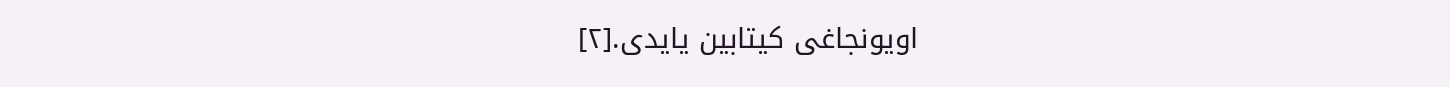اویونجاغی کیتابین یایدی.[۲]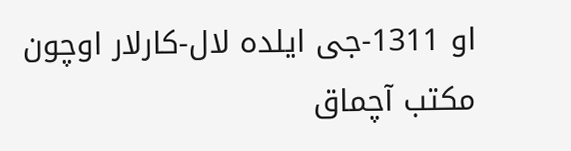او 1311-جی ایلده لال-کارلار اوچون مکتب آچماق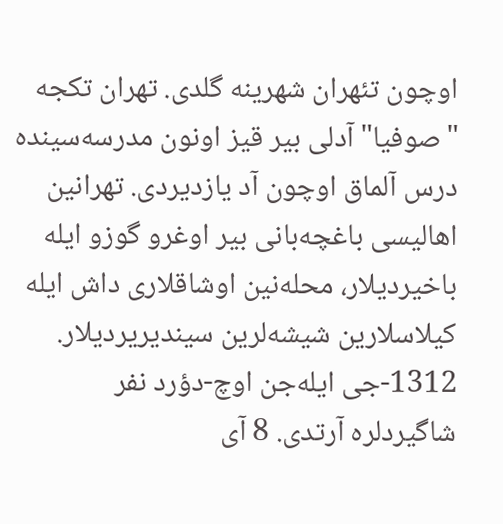اوچون تئهران شهرینه گلدی. تهران تکجه "صوفیا" آدلی بیر قیز اونون مدرسه‌سینده درس آلماق اوچون آد یازدیردی. تهرانین اهالیسی باغچه‌بانی بیر اوغرو گوزو ایله باخیردیلار، محله‌نین اوشاقلاری داش ایله کیلاسلارین شیشه‌لرین سیندیریردیلار. 1312-جی ایله‌جن اوچ-دؤرد نفر شاگیردلره آرتدی. 8 آی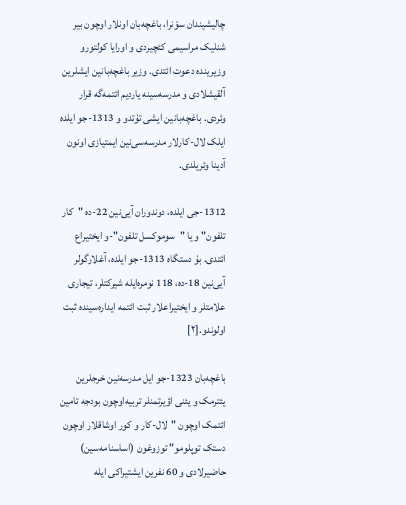چالیشیندان سوْنرا، باغچه‌بان اونلار اوچون بیر شنلیک مراسیمی کئچیردی و اورایا کولتورو وزیرینده دعوت ائتدی. وزیر باغچه‌بانین ایشلرین آلقیشلادی و مدرسه‌سینه یاردیم ائتمه‌گه قرار وئردی. باغچه‌بانین ایشی تۇتدو و 1313-جو ایلده ایلک لال-کارلار مدرسه‌سی‌نین ایمتیازی اونون آدینا وئریلدی.

1312-جی ایلده، دوندوران آیی‌نین 22-ده "کار تلفون" و یا "سوموکسل تلفون"-و ایختیراع ائتدی. بۇ دستگاه 1313-جو ایلده، آغلارگولر آیی‌نین 18-ده، 118 نومره‌ایله شیرکتلر، تیجاری علامتلر و ایختیراعلار ثبت ائتمه ایداره‌سینده ثبت اولوندو.[۲]

باغچه‌بان 1323-جو ایل مدرسه‌نین خرجلرین یئترمک و یئنی اؤیرتمنلر تربیه‌اوچون بودجه تامین ائتمک اوچون "لال-کار و کور اوشاقلار اوچون دستک توپلومو" توزوغون (اساسنامه‌سین) حاضیرلادی و 60 نفرین ایشتیراکی ایله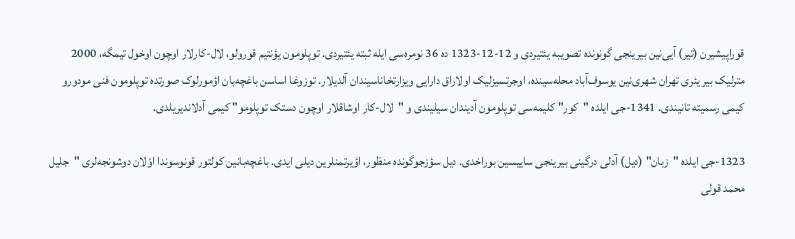قوراپیشیرن (تیر) آیی‌نین بیرینجی گونونده تصویبه یئتیردی و 12-12-1323 ده 36 نومره‌سی ایله ثبته یئتیردی. توپلومون یؤنتیم قورولو، لال-کارلار اوچون اوخول تیمگه، 2000 مترلیک بیر یئری تهران شهری‌نین یوسوف‌آباد محله‌سینده، اوجرتسیزلیک اولاراق دارایی ویزارتخاناسیندان آلدیلار. توزوغا اساسن باغچه‌بان اؤمورلوک صورتده توپلومون فنی مودورو کیمی رسمیته تانیندی. 1341-جی ایلده "کور" کلیمه‌سی توپلومون آدیندان سیلیندی و "لال-کار اوشاقلار اوچون دستک توپلومو" کیمی آدلاندیریلدی.

1323-جی ایلده "زبان" (دیل) آدلی درگینی بیرینجی ساییسین بوراخدی. دیل سؤزجوگونده منظور، اؤیرتمنلرین دیلی ایدی. باغچه‌بانین کولتور قونوسوندا اوْلان دوشونجه‌لری "جلیل محمد قولی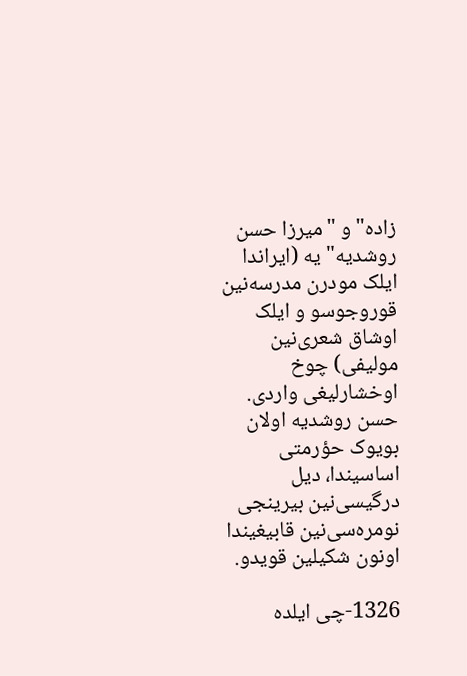زاده" و "میرزا حسن روشدیه"یه (ایراندا ایلک مودرن مدرسه‌نین قوروجوسو و ایلک اوشاق شعری‌نین مولیفی) چوخ اوخشارلیغی واردی. حسن روشدیه اولان بویوک حؤرمتی اساسیندا، دیل درگیسی‌نین بیرینجی نومره‌سی‌نین قابیغیندا اونون شکیلین قویدو.

1326-چی ایلده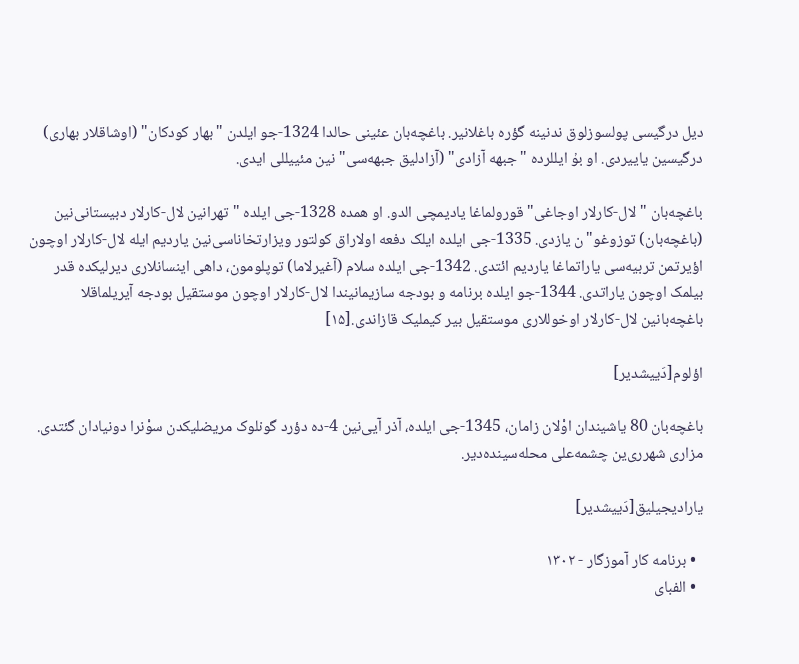دیل درگیسی پولسوزلوق ندنینه گؤره باغلانیر. باغچه‌بان عئینی حالدا 1324-جو ایلدن "بهار کودکان" (اوشاقلار بهاری) درگیسین یاییردی. او بۇ ایللرده "جبهه آزادی" (آزادلیق جبهه‌سی" نین مئییللی ایدی.

باغچه‌بان "لال-کارلار اوجاغی" قورولماغا یادیمچی الدو. او همده 1328-جی ایلده "تهرانین لال-کارلار دبیستانی‌نین (باغچه‌بان) توزوغو"ن یازدی. 1335-جی ایلده ایلک دفعه اولاراق کولتور ویزارتخاناسی‌نین یاردیم ایله لال-کارلار اوچون اؤیرتمن تربیه‌سی یاراتماغا یاردیم ائتدی. 1342-جی ایلده سلام (آغیرلاما) توپلومون، داهی اینسانلاری دیرلیکده قدر بیلمک اوچون یاراتدی. 1344-جو ایلده برنامه و بودجه سازیمانیندا لال-کارلار اوچون موستقیل بودجه آیریلماقلا باغچه‌بانین لال-کارلار اوخوللاری موستقیل بیر کیملیک قازاندی.[۱۵]

اؤلوم[دَییشدیر]

باغچه‌بان 80 یاشیندان اوْلان زامان، 1345-جی ایلده، آذر آیی‌نین 4-ده دؤرد گونلوک مریضلیکدن سوْنرا دونیادان گئتدی. مزاری شهرری‌ین چشمه‌علی محله‌سینده‌دیر.

یارادیجیلیق[دَییشدیر]

  • برنامه کار آموزگار - ۱۳۰۲
  • الفبای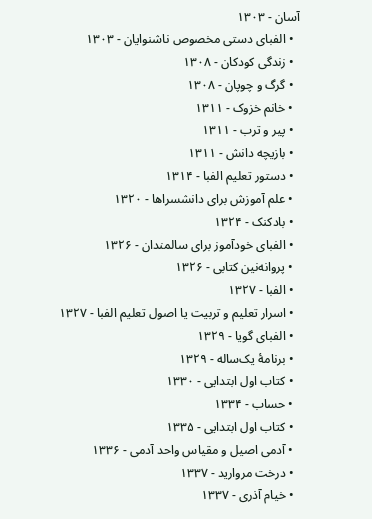آسان - ۱۳۰۳
  • الفبای دستی مخصوص ناشنوایان - ۱۳۰۳
  • زندگی کودکان - ۱۳۰۸
  • گرگ و چوپان - ۱۳۰۸
  • خانم خزوک - ۱۳۱۱
  • پیر و ترب - ۱۳۱۱
  • بازیچه دانش - ۱۳۱۱
  • دستور تعلیم الفبا - ۱۳۱۴
  • علم آموزش برای دانشسراها - ۱۳۲۰
  • بادکنک - ۱۳۲۴
  • الفبای خودآموز برای سالمندان - ۱۳۲۶
  • پروانه‌نین کتابی - ۱۳۲۶
  • الفبا - ۱۳۲۷
  • اسرار تعلیم و تربیت یا اصول تعلیم الفبا - ۱۳۲۷
  • الفبای گویا - ۱۳۲۹
  • برنامهٔ یک‌ساله - ۱۳۲۹
  • کتاب اول ابتدایی - ۱۳۳۰
  • حساب - ۱۳۳۴
  • کتاب اول ابتدایی - ۱۳۳۵
  • آدمی اصیل و مقیاس واحد آدمی - ۱۳۳۶
  • درخت مروارید - ۱۳۳۷
  • خیام آذری - ۱۳۳۷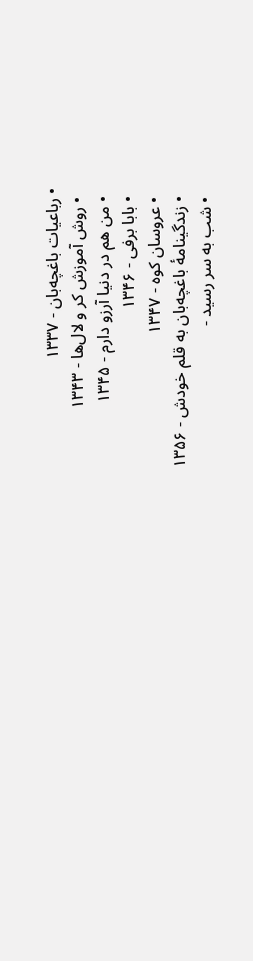• رباعیات باغچه‌بان - ۱۳۳۷
  • روش آموزش کر و لال‌ها - ۱۳۴۳
  • من هم در دنیا آرزو دارم - ۱۳۴۵
  • بابا برفی - ۱۳۴۶
  • عروسان کوه - ۱۳۴۷
  • زندگینامهٔ باغچه‌بان به قلم خودش - ۱۳۵۶
  • شب به سر رسید -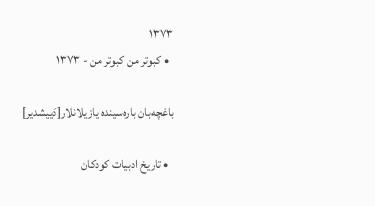۱۳۷۳
  • کبوتر من کبوتر من - ۱۳۷۳

باغچه‌بان باره‌سینده یازیلانلار[دَییشدیر]

  • تاريخ ادبيات کودکان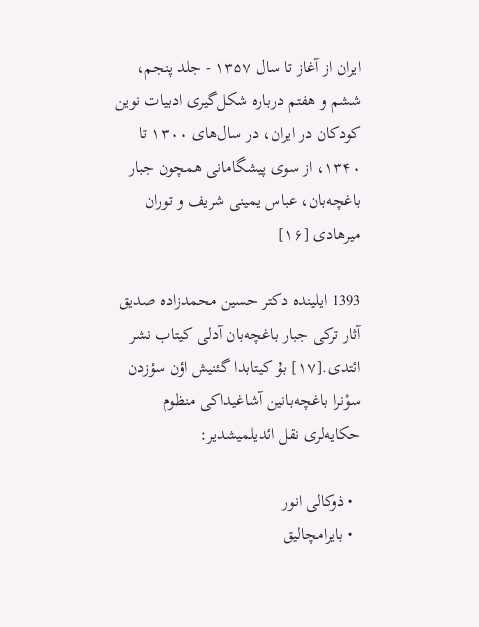ايران از آغاز تا سال ۱۳۵۷ - جلد پنجم، ششم و هفتم درباره شکل‌گيری ادبيات نوين کودکان در ايران، در سال‌های ۱۳۰۰ تا ۱۳۴۰، از سوی پيشگامانی همچون جبار باغچه‌بان، عباس يمينی شريف و توران ميرهادی [۱۶]

1393 ایلینده دکتر حسین محمدزاده صدیق آثار ترکی جبار باغچه‌بان آدلی کیتاب نشر ائتدی.[۱۷] بۇ کیتابدا گئنیش اؤن سؤزدن سوْنرا باغچه‌بانین آشاغیداکی منظوم حکایه‌لری نقل ائدیلمیشدیر:

  • ذوکالی انور
  • بایرامچالیق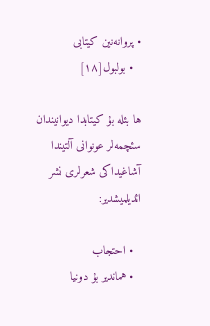• پروانه‌نین کیتابی
  • بولبول[۱۸]

ها بئله بۇ کیتابدا دیوانیندان سئچمه‌لر عونوانی آلتیندا آشاغیداکی شعرلری نشر ائدیلمیشدیر:

  • احتجاب
  • هماندیر بۇ دونیا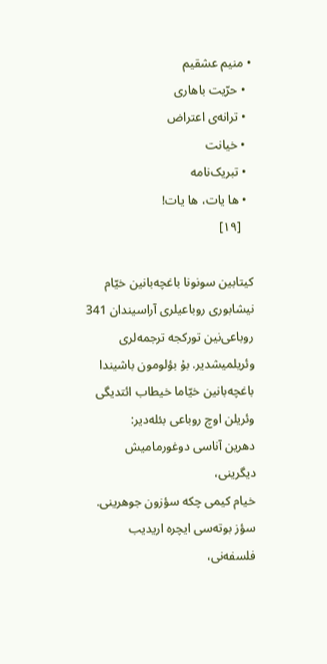• منیم عشقیم
  • حرّیت باهاری
  • ترانه‌ی اعتراض
  • خیانت
  • تبریک‌نامه
  • ها یات، ها یات!
    [۱۹]

کیتابین سونونا باغچه‌بانین خیّام نیشابوری روباعیلری آراسیندان 341 روباعی‌نین تورکجه ترجمه‌لری وئریلمیشدیر. بۇ بؤلومون باشیندا باغچه‌بانین خیّاما خیطاب ائتدیگی وئریلن اوچ روباعی بئله‌دیر:
دهرین آناسی دوغورمامیش دیگرینی،
خیام کیمی چکه سؤزون جوهرینی.
سؤز بوته‌سی ایچره اریدیب فلسفه‌نی،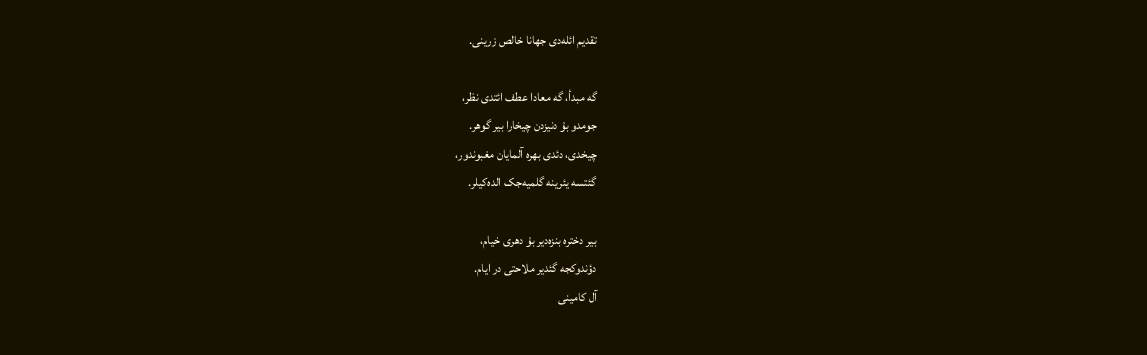تقدیم ائله‌دی جهانا خالص زرینی.

گه مبدأ، گه معادا عطف ائتدی نظر،
جومدو بۇ دنیزدن چیخارا بیر گوهر.
چیخدی، دئدی بهره آلمایان مغبوندور،
گئتسه یئرینه گلمیه‌جک الده‌کیلر.

بیر دختره بنزه‌دیر بۇ دهری خیام،
دؤندوکجه گئدیر ملاحتی در ایام.
آل کامینی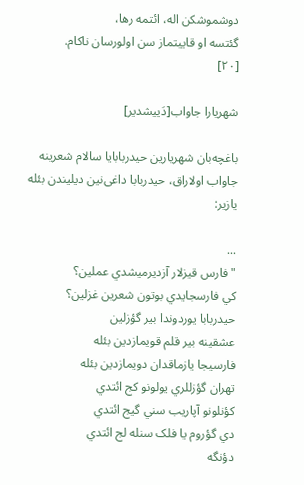دوشموشکن اله، ائتمه رها،
گئتسه او قاییتماز سن اولورسان ناکام.
[۲۰]

شهریارا جاواب[دَییشدیر]

باغچه‌بان شهریارین حیدربابایا سالام شعرینه جاواب اولاراق، حیدربابا داغی‌نین دیلیندن بئله یازیر:

...
"فارس قيزلار آزديرميشدي عملين؟
کي فارسجايدي بوتون شعرين غزلين؟
حيدربابا يوردوندا بير گؤزلين
عشقينه بير قلم قويمازدين بئله
فارسيجا يازماقدان دويمازدين بئله
تهران گؤزللري يولونو کج ائتدي
کؤنلونو آپاريب سني گيج ائتدي
دي گؤروم يا فلک سنله لج ائتدي
دؤنگه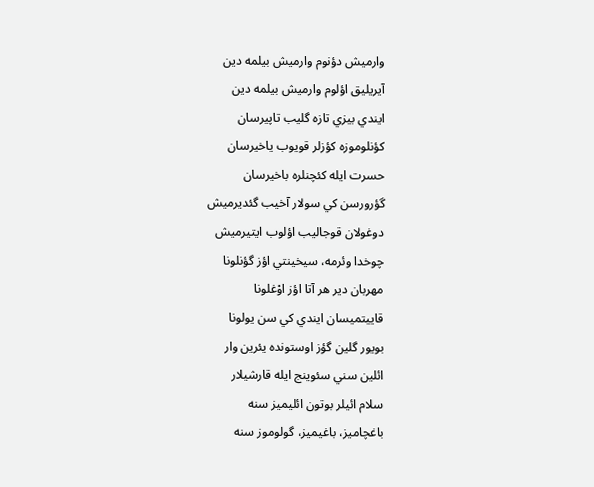وارميش دؤنوم وارميش بيلمه دين
آيريليق اؤلوم وارميش بيلمه دين
ايندي بيزي تازه گليب تاپيرسان
کؤنلوموزه کؤزلر قويوب ياخيرسان
حسرت ايله کئچنلره باخيرسان
گؤرورسن کي سولار آخيب گئديرميش
دوغولان قوجاليب اؤلوب ايتيرميش
چوخدا وئرمه، سيخينتي اؤز گؤنلونا
مهربان دير هر آتا اؤز اوْغلونا
قاييتميسان ايندي کي سن يولونا
بويور گلين گؤز اوستونده يئرين وار
ائلين سني سئوينج ايله قارشيلار
سلام ائيلر بوتون ائليميز سنه
باغچاميز، باغيميز، گولوموز سنه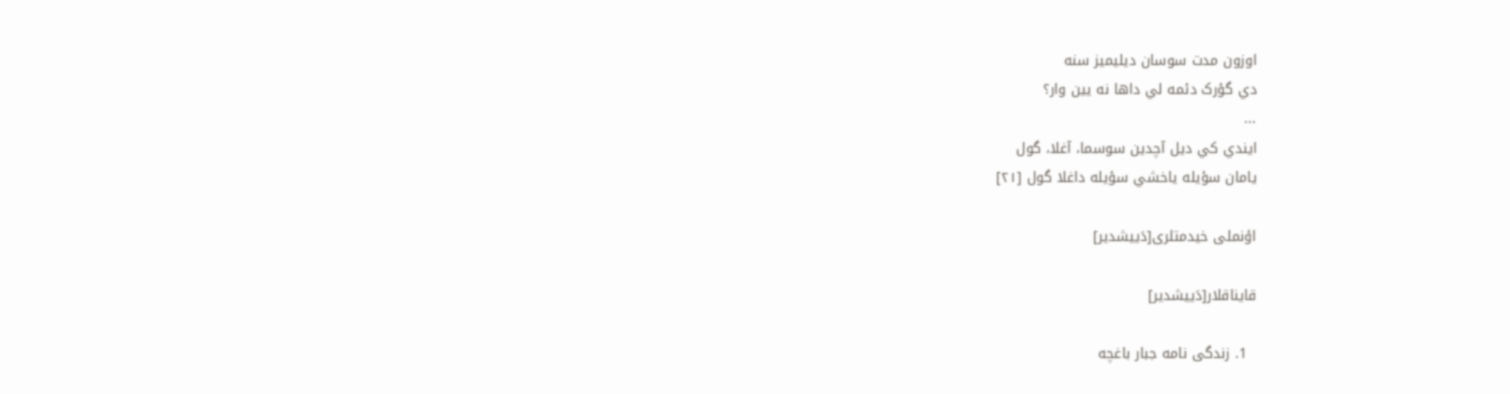اوزون مدت سوسان ديليميز سنه
دي گؤرک دئمه لي داها نه يين وار؟
...
ايندي کي ديل آچدين سوسما، آغلا، گول
يامان سؤيله ياخشي سؤيله داغلا گول [۲۱]

اؤنملی خیدمتلری[دَییشدیر]

قایناقلار[دَییشدیر]

  1. زندگی نامه جبار باغچه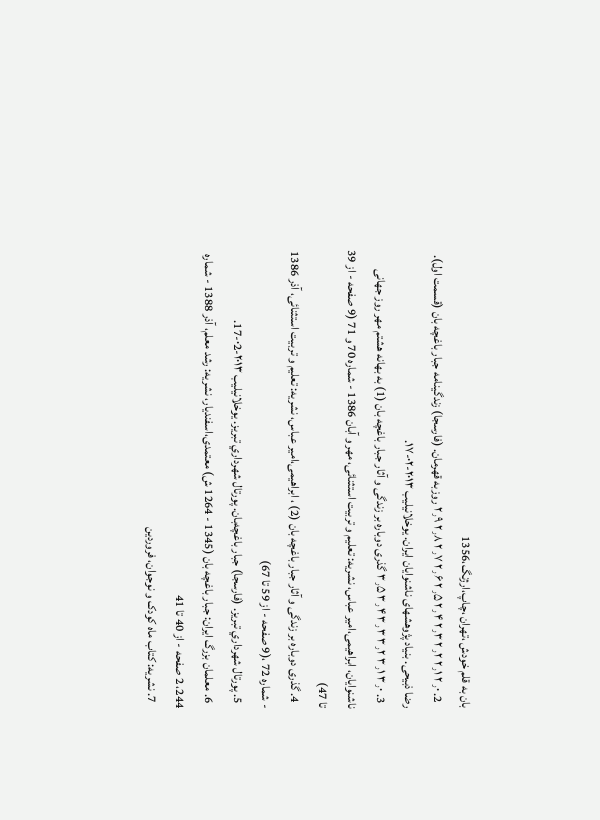بان به قلم خودش ،تهران ،چاپ،ارژنگ،1356
  2. ۲٫۰ ۲٫۱ ۲٫۲ ۲٫۳ ۲٫۴ ۲٫۵ ۲٫۶ ۲٫۷ ۲٫۸ ۲٫۹ روزبه قهرمان. (فارسجا) زندگینامه جبار باغچه بان (قسمت اول). رضا ذبیحی. بنیاد پژوهشهای ناشنوایان ایران. یوخلانیلیب ۲۰۱۳-۰۲-۱۷.
  3. ۳٫۰ ۳٫۱ ۳٫۲ ۳٫۳ ۳٫۴ ۳٫۵ گذری دوباره بر زندگی و آثار جبار باغچه بان (1) به بهانه هشتم مهر روز جهانی ناشنوایان، ابراهیمی،امیر عباس، نشریه: تعلیم و تربیت استثنائی، مهر و آبان 1386 - شماره 70 و 71 (9 صفحه - از 39 تا 47)
  4. گذری دوباره بر زندگی و آثار جبار باغچه بان (2) ، ابراهیمی،امیر عباس، نشریه: تعلیم و تربیت استثنائی، آذر 1386 - شماره 72 ،(9 صفحه - از 59 تا 67)
  5. پورتال شهرداري تبريز. (فارسجا) جبار باغچه‌بان. پورتال شهرداري تبريز. یوخلانیلیب ۲۰۱۳-۰2-17.
  6. معلمان بزرگ ایران: جبار باغچه بان (1345 - 1264 ش) معتمدی،اسفندیار، نشریه: رشد معلم، آذر 1388 - شماره 244، 2 صفحه - از 40 تا 41
  7. نشریه: کتاب ماه کودک و نوجوان، فروردین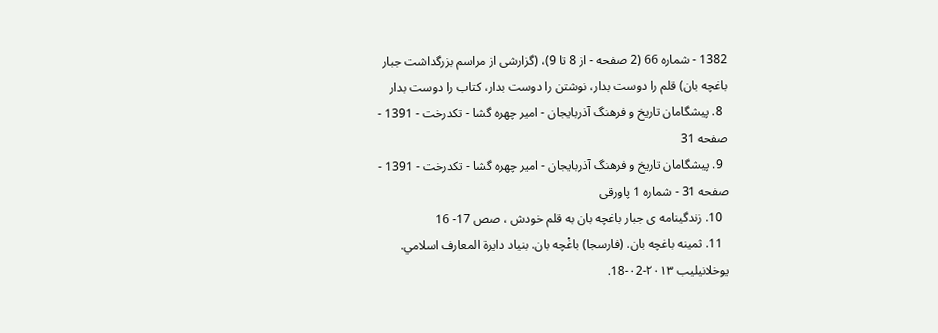1382 - شماره 66 (2 صفحه - از 8 تا 9)، (گزارشی از مراسم بزرگداشت جبار باغچه بان) قلم را دوست بدار، نوشتن را دوست بدار، کتاب را دوست بدار
  8. پیشگامان تاریخ و فرهنگ آذربایجان - امیر چهره گشا - تکدرخت - 1391 - صفحه 31
  9. پیشگامان تاریخ و فرهنگ آذربایجان - امیر چهره گشا - تکدرخت - 1391 - صفحه 31 - شماره 1 پاورقی
  10. زندگینامه ی جبار باغچه بان به قلم خودش ، صص 17- 16
  11. ثمینه باغچه بان. (فارسجا) باغْچه بان. بنياد دايرة المعارف اسلامي. یوخلانیلیب ۲۰۱۳-۰2-18.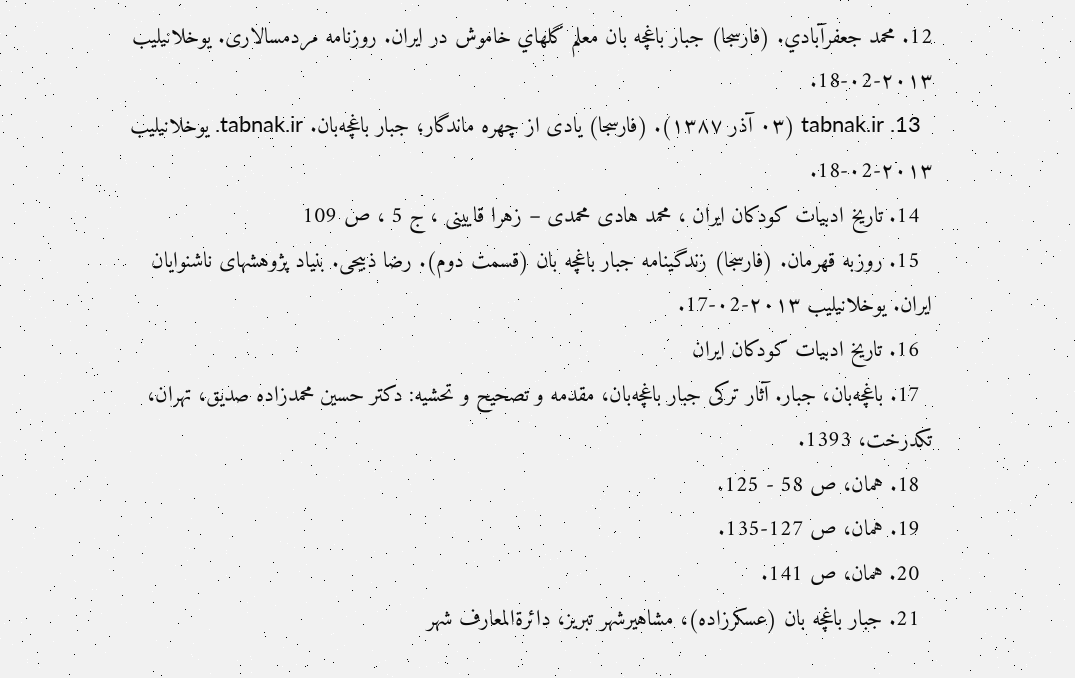12. محمد جعفرآبادي. (فارسجا) جبار باغچه بان معلم گلهاي خاموش در ايران. روزنامه مردمسالاری. یوخلانیلیب ۲۰۱۳-۰2-18.
  13. tabnak.ir (۰۳ آذر ۱۳۸۷). (فارسجا) یادی از چهره ماندگار؛ جبار باغچه‌بان. tabnak.ir. یوخلانیلیب ۲۰۱۳-۰2-18.
  14. تاریخ ادبیات کودکان ایران ، محمد هادی محمدی – زهرا قایینی ، ج 5 ، ص 109
  15. روزبه قهرمان. (فارسجا) زندگینامه جبار باغچه بان (قسمت دوم). رضا ذبیحی. بنیاد پژوهشهای ناشنوایان ایران. یوخلانیلیب ۲۰۱۳-۰2-17.
  16. تاریخ ادبیات کودکان ایران
  17. باغچه‌بان، جبار. آثار ترکی جبار باغچه‌بان، مقدمه و تصحیح و تحشیه: دکتر حسین محمدزاده صدیق، تهران، تکدرخت، 1393.
  18. همان، ص 58 - 125.
  19. همان، ص 127-135.
  20. همان، ص 141.
  21. جبار باغچه بان (عسكرزاده)، مشاهيرشهر تبريز، دائرةالمعارف شهر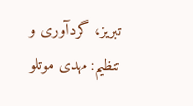تبريز، گردآوری و تنظيم: مهدی موتلو